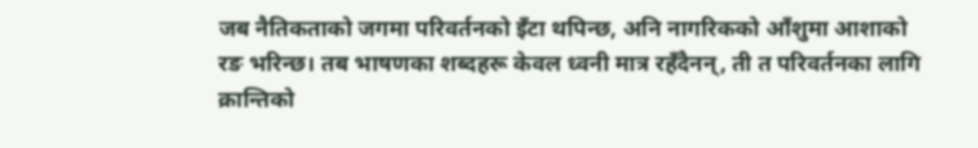जब नैतिकताको जगमा परिवर्तनको इँटा थपिन्छ, अनि नागरिकको आँशुमा आशाको रङ भरिन्छ। तब भाषणका शब्दहरू केवल ध्वनी मात्र रहँदैनन्, ती त परिवर्तनका लागि क्रान्तिको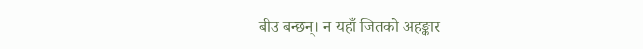बीउ बन्छन्। न यहाँ जितको अहङ्कार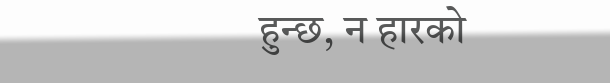हुन्छ, न हारको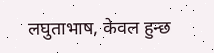लघुताभाष, केवल हुन्छ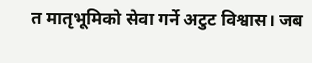त मातृभूमिको सेवा गर्ने अटुट विश्वास। जब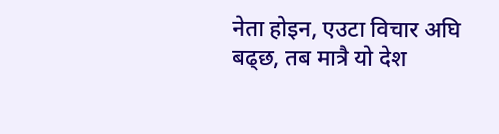नेता होइन, एउटा विचार अघि बढ्छ, तब मात्रै यो देश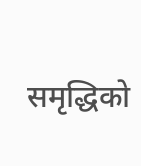समृद्धिको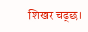शिखर चढ्छ।